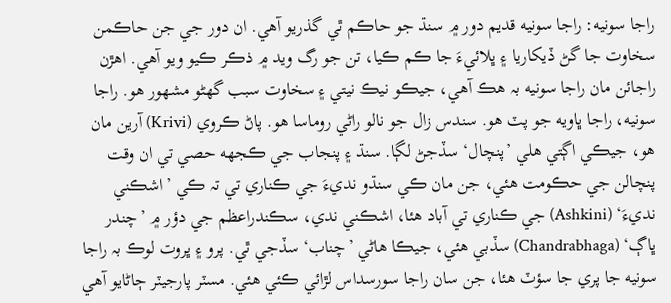راجا سونيه: راجا سونيه قديم دور ۾ سنڌ جو حاڪم ٿي گذريو آهي. ان دور جي جن حاڪمن سخاوت جا گڻ ڏيکاريا ۽ ڀلائيءَ جا ڪم ڪيا، تن جو رگ ويد ۾ ذڪر ڪيو ويو آهي. اهڙن راجائن مان راجا سونيه بہ هڪ آهي، جيڪو نيڪ نيتي ۽ سخاوت سبب گهڻو مشھور هو. راجا سونيه، راجا ڀاويه جو پٽ هو. سندس زال جو نالو راڻي روماسا هو. پاڻ ڪروي (Krivi) آرين مان هو، جيڪي اڳتي هلي ’پنچال‘ سڏجڻ لڳا. سنڌ ۽ پنجاب جي ڪجهه حصي تي ان وقت پنچالن جي حڪومت هئي، جن مان ڪي سنڌو نديءَ جي ڪناري تي تہ ڪي ’اشڪني نديءَ‘ (Ashkini) جي ڪناري تي آباد هئا، اشڪني ندي، سڪندراعظم جي دؤر ۾ ’چندر ڀاڳ‘ (Chandrabhaga) سڏبي هئي، جيڪا هاڻي ’چناب‘ سڏجي ٿي. پرو ۽ ڀروت لوڪ بہ راجا سونيه جا پري جا سؤٽ هئا، جن سان راجا سورسداس لڙائي ڪئي هئي. مسٽر پارجيٽر ڄاڻايو آهي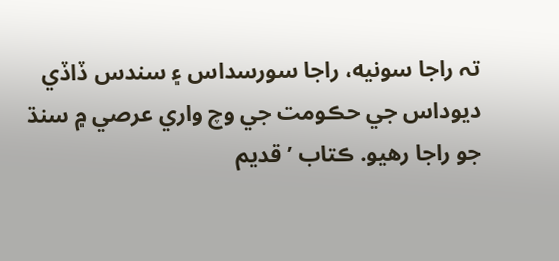تہ راجا سونيه، راجا سورسداس ۽ سندس ڏاڏي ديوداس جي حڪومت جي وچ واري عرصي ۾ سنڌ جو راجا رهيو. ڪتاب ’قديم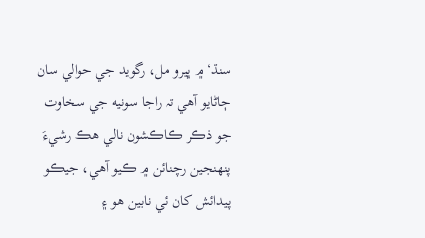سنڌ‘ ۾ ڀيرو مل، رگويد جي حوالي سان ڄاڻايو آهي تہ راجا سونيه جي سخاوت جو ذڪر ڪاڪشون نالي هڪ رشيءَ پنهنجين رچنائن ۾ ڪيو آهي، جيڪو پيدائش کان ئي نابين هو ۽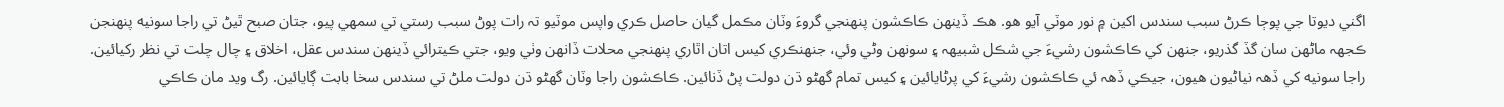اگني ديوتا جي پوڄا ڪرڻ سبب سندس اکين ۾ نور موٽي آيو هو. هڪ ڏينهن ڪاڪشون پنھنجي گروءَ وٽان مڪمل گيان حاصل ڪري واپس موٽيو تہ رات پوڻ سبب رستي تي سمهي پيو، جتان صبح ٿيڻ تي راجا سونيه پنهنجن ڪجهہ ماڻهن سان گڏ گذريو، جنهن کي ڪاڪشون رشيءَ جي شڪل شبيھہ ۽ سونهن وڻي وئي، جنهنڪري کيس اتان اٿاري پنھنجي محلات ڏانهن وٺي ويو، جتي ڪيترائي ڏينهن سندس عقل، اخلاق ۽ چال چلت تي نظر رکيائين. راجا سونيه کي ڏھہ نياڻيون هيون، جيڪي ڏھہ ئي ڪاڪشون رشيءَ کي پرڻايائين ۽ کيس تمام گهڻو ڌن دولت پڻ ڏنائين. ڪاڪشون راجا وٽان گهڻو ڌن دولت ملڻ تي سندس سخا بابت ڳايائين. رگ ويد مان ڪاڪي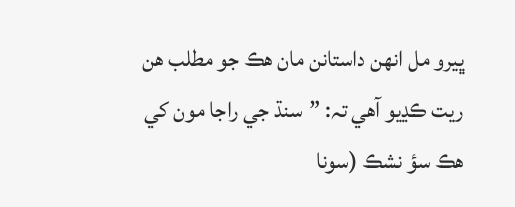ڀيرو مل انهن داستانن مان هڪ جو مطلب هن ريت ڪڍيو آهي تہ: ”سنڌ جي راجا مون کي هڪ سؤ نشڪ (سونا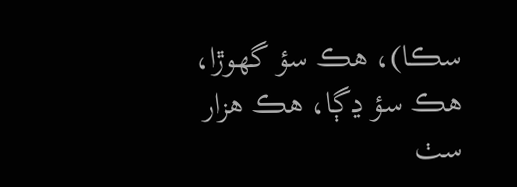سڪا)، هڪ سؤ گهوڙا، هڪ سؤ ڍڳا، هڪ هزار سٺ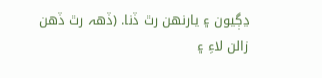ڍڳيون ۽ يارنهن رٿ ڏنا. (ڏھہ رٿ ڏهن زالن لاءِ ۽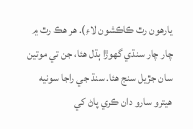يارهون رٿ ڪاڪشون لاءِ). هر هڪ رٿ ۾ چار چار سنڌي گهوڙا ٻڌل هئا، جن تي موتين سان جڙيل سنج هئا. سنڌ جي راجا سونيه هيترو سارو دان ڪري پاڻ کي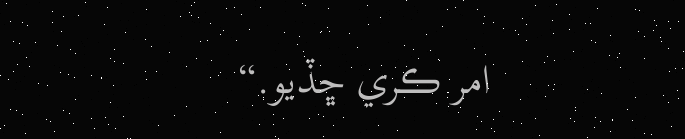امر ڪري ڇڏيو.“